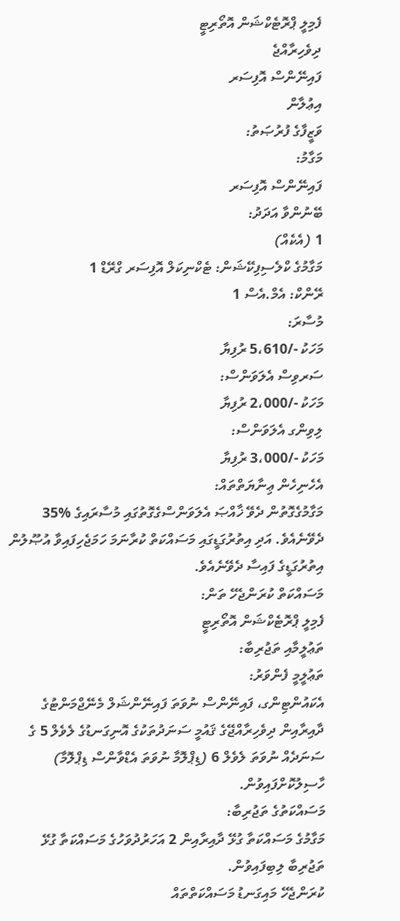ފެމިލީ ޕްރޮޓެކްޝަން އޮތޯރިޓީ
ދިވެހިރާއްޖެ
ފައިނޭންސް އޮފިސަރ
އިޢުލާން
ވަޒީފާގެ ފުރުޞަތު:
މަގާމު:
ފައިނޭންސް އޮފިސަރ
ބޭނުންވާ އަދަދު:
1 (އެކެއް)
މަގާމުގެ ކްލެސިފިކޭޝަން: ޓެކްނިކަލް އޮފިސަރ ގްރޭޑް 1
ރޭންކް: އެމް.އެސް 1
މުސާރަ:
މަހަކު -/5،610 ރުފިޔާ
ސަރވިސް އެލަވަންސް:
މަހަކު -/2،000 ރުފިޔާ
ލިވިންގ އެލަވަންސް:
މަހަކު -/3،000 ރުފިޔާ
އެހެނިހެން ޢިނާޔަތްތައް:
މަގާމުގެގޮތުން ދެވޭ ޚާއްޞަ އެލަވަންސްގެގޮތުގައި މުސާރައިގެ %35 ދެވޭނެއެވެ. އަދި އިތުރުގަޑީގައި މަސައްކަތް ކުރާނަމަ ހަމަޖެހިފައިވާ އުޞޫލުން އިތުރުގަޑީގެ ފައިސާ ދެވޭނެއެވެ.
މަސައްކަތް ކުރަންޖެހޭ ތަން:
ފެމިލީ ޕްރޮޓެކްޝަން އޮތޯރިޓީ
ތަޢުލީމާއި ތަޖުރިބާ:
ތަޢުލީމީ ފެންވަރު:
އެކައުންޓިންގ، ފައިނޭންސް ނުވަތަ ފައިނޭންޝަލް މެނޭޖްމަންޓުގެ ދާއިރާއިން ދިވެހިރާއްޖޭގެ ޤައުމީ ސަނަދުތަކުގެ އޮނިގަނޑުގެ ލެވެލް 5 ގެ ސަނަދެއް ނުވަތަ ލެވެލް 6 (ޑިޕްލޮމާ ނުވަތަ އެޑްވާންސް ޑިޕްލޮމާ) ހާސިލުކޮށްފައިވުން.
މަސައްކަތުގެ ތަޖުރިބާ:
މަގާމުގެ މަސައްކަތާ ގުޅޭ ދާއިރާއިން 2 އަހަރުދުވަހުގެ މަސައްކަތާ ގުޅޭ ތަޖުރިބާ ލިބިފައިވުން.
ކުރަންޖެހޭ މައިގަނޑު މަސައްކަތްތައް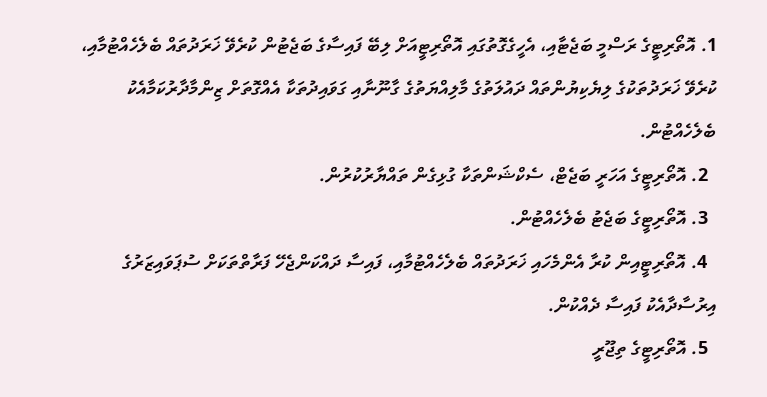1. އޮތޯރިޓީގެ ރަސްމީ ބަޖެޓާއި، އެހީގެގޮތުގައި އޮތޯރިޓީއަށް ލިބޭ ފައިސާގެ ބަޖެޓުން ކުރެވޭ ޚަރަދުތައް ބެލެހެއްޓުމާއި، ކުރެވޭ ޚަރަދުތަކުގެ ލިޔެކިޔުންތައް ދައުލަތުގެ މާލިއްޔަތުގެ ގާނޫނާއި ގަވައިދުތަކާ އެއްގޮތަށް ޒިންމާދާރުކަމާއެކު ބެލެހެއްޓުން.
  2. އޮތޯރިޓީގެ އަހަރީ ބަޖެޓް، ސެކްޝަންތަކާ ގުޅިގެން ތައްޔާރުކުރުން.
  3. އޮތޯރިޓީގެ ބަޖެޓު ބެލެހެއްޓުން.
  4. އޮތޯރިޓީއިން ކުރާ އެންމެހައި ޚަރަދުތައް ބެލެހެއްޓުމާއި، ފައިސާ ދައްކަންޖެހޭ ފަރާތްތަކަށް ސުޕަވައިޒަރުގެ އިރުސާދާއެކު ފައިސާ ދެއްކުން.
  5. އޮތޯރިޓީގެ ތިޖޫރީ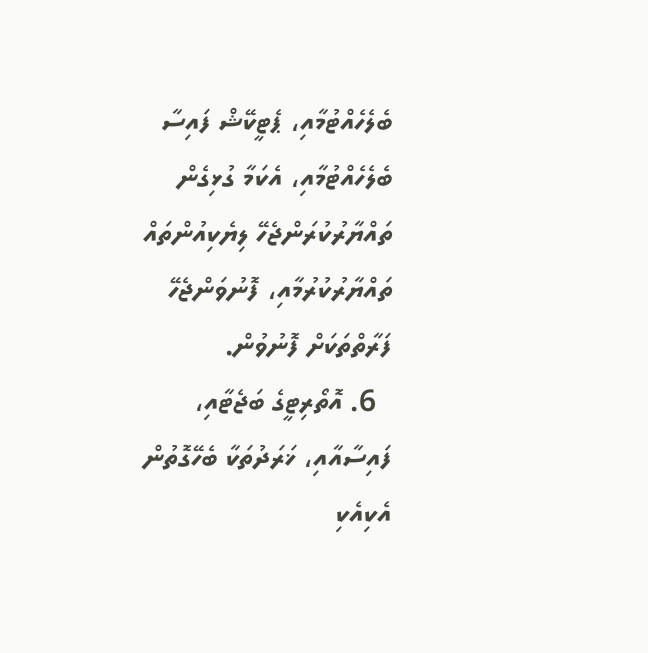ބެލެހެއްޓުމާއި، ޕެޓީކޭޝް ފައިސާ ބެލެހެއްޓުމާއި، އެކަމާ ގުޅިގެން ތައްޔާރުކުރަންޖެހޭ ލިޔެކިއުންތައް ތައްޔާރުކުރުމާއި، ފޮނުވަންޖެހޭ ފަރާތްތަކަށް ފޮނުވުން.
  6. އޮތޯރިޓީގެ ބަޖެޓާއި، ފައިސާއާއި، ޚަރަދުތަކާ ބެހޭގޮތުން އެކިއެކި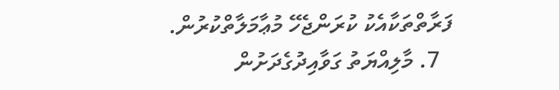ފަރާތްތަކާއެކު ކުރަންޖެހޭ މުޢާމަލާތްކުރުން.
  7. މާލިއްޔަތު ގަވާއިދުގެދަށުން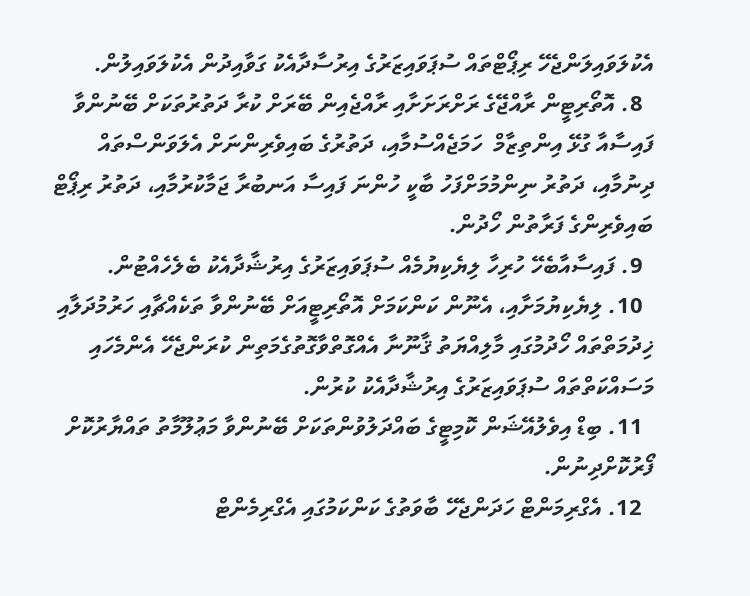އެކުލަވައިލަންޖެހޭ ރިޕޯޓްތައް ސުޕަވައިޒަރުގެ އިރުސާދާއެކު ގަވާއިދުން އެކުލަވައިލުން.
  8. އޮތޯރިޓީން ރާއްޖޭގެ ރަށްރަށަށާއި ރާއްޖެއިން ބޭރަށް ކުރާ ދަތުރުތަކަށް ބޭނުންވާ ފައިސާއާ ގުޅޭ އިންތިޒާމް  ހަމަޖެއްސުމާއި، ދަތުރުގެ ބައިވެރިންނަށް އެލަވަންސްތައް ދިނުމާއި، ދަތުރު ނިންމުމަށްފަހު ބާކީ ހުންނަ ފައިސާ އަނބުރާ ޖަމާކުރުމާއި، ދަތުރު ރިޕޯޓް ބައިވެރިންގެ ފަރާތުން ހޯދުން.
  9. ފައިސާއާބެހޭ ހުރިހާ ލިޔެކިޔުމެއް ސުޕަވައިޒަރުގެ އިރުޝާދާއެކު ބެލެހެއްޓުން.
  10. ލިޔެކިޔުމަށާއި، އެނޫން ކަންކަމަށް އޮތޯރިޓީއަށް ބޭނުންވާ ތަކެއްޗާއި ހަރުމުދަލާއި ޚިދުމަތްތައް ހޯދުމުގައި މާލިއްޔަތު ޤާނޫނާ އެއްގޮތްވާގޮތުގެމަތިން ކުރަންޖެހޭ އެންމެހައި މަސައްކަތްތައް ސުޕަވައިޒަރުގެ އިރުޝާދާއެކު ކުރުން.
  11. ބިޑް އިވެލުއޭޝަން ކޮމިޓީގެ ބައްދަލުވުންތަކަށް ބޭނުންވާ މަޢުލޫމާތު ތައްޔާރުކޮށް ފޯރުކޮށްދިނުން.
  12. އެގްރިމަންޓް ހަދަންޖެހޭ ބާވަތުގެ ކަންކަމުގައި އެގްރިމެންޓް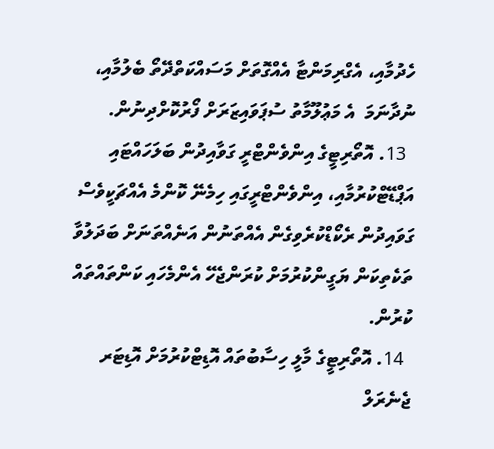ހެދުމާއި، އެގްރިމަންޓާ އެއްގޮތަށް މަސައްކަތްދޭތޯ ބެލުމާއި، ނުދާނަމަ  އެ މަޢުލޫމާތު ސުޕަވައިޒަރަށް ފޯރުކޮށްދިނުން.
  13. އޮތޯރިޓީގެ އިންވެންޓްރީ ގަވާއިދުން ބަލަހައްޓައި އަޕްޑޭޓްކުރުމާއި، އިންވެންޓްރީގައި ހިމެނޭ ކޮންމެ އެއްޗަކީވެސް ގަވައިދުން ރެކޯޑްކުރެވިގެން އެއްތަނުން އަނެއްތަނަށް ބަދަލުވާ ތަކެތިކަން ޔަގީންކުރުމަށް ކުރަންޖެހޭ އެންމެހައި ކަންތައްތައް ކުރުން.
  14. އޮތޯރިޓީގެ މާލީ ހިސާބުތައް އޮޑިޓްކުރުމަށް އޮޑިޓަރ ޖެނެރަލް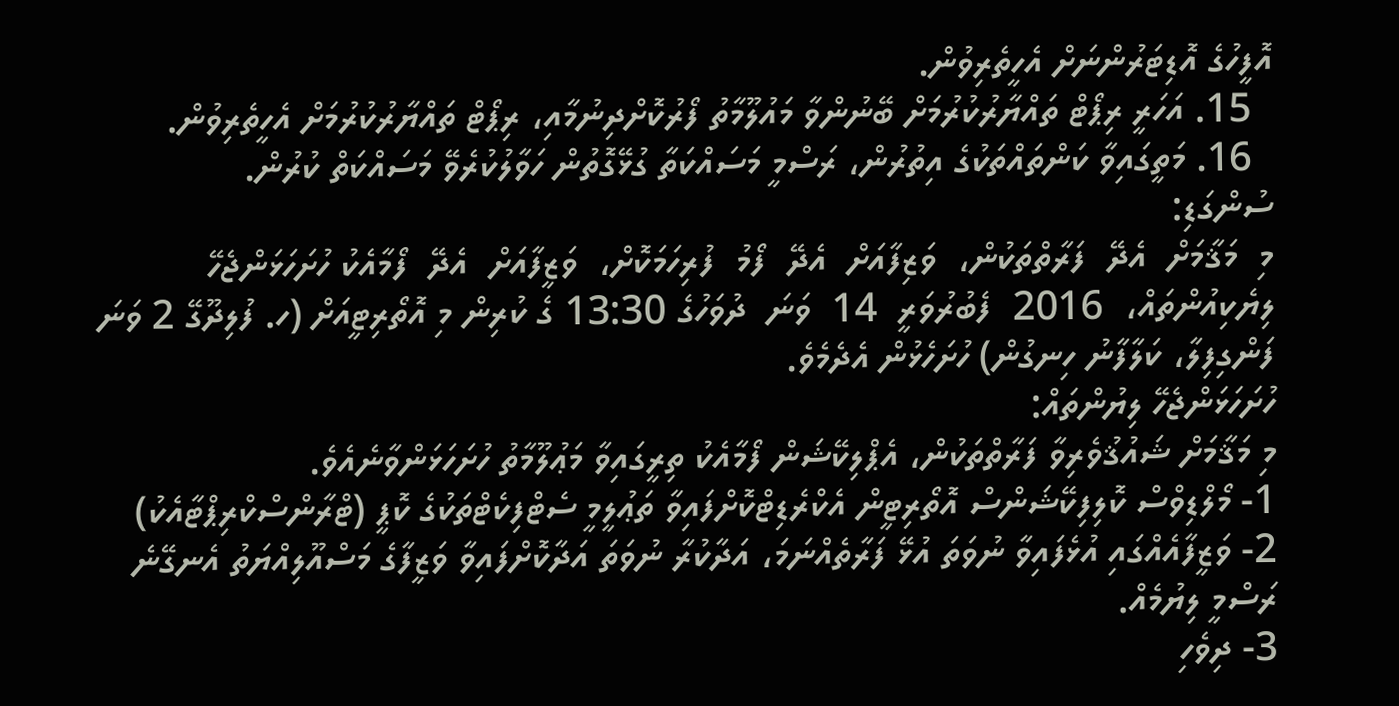އޮފީހުގެ އޮޑިޓަރުންނަށް އެހީތެރިވުން.
  15. އަހަރީ ރިޕޯޓް ތައްޔާރުކުރުމަށް ބޭނުންވާ މައުލޫމާތު ފޯރުކޮށްދިނުމާއި، ރިޕޯޓް ތައްޔާރުކުރުމަށް އެހީތެރިވުން.
  16. މަތީގައިވާ ކަންތައްތަކުގެ އިތުރުން، ރަސްމީ މަސައްކަތާ ގުޅޭގޮތުން ހަވާލުކުރެވޭ މަސައްކަތް ކުރުން.
ސުންގަޑި:
މި  މަޤާމަށް  އެދޭ  ފަރާތްތަކުން،  ވަޒިފާއަށް  އެދޭ  ފޯމު  ފުރިހަމަކޮށް،  ވަޒީފާއަށް  އެދޭ  ފޯމާއެކު ހުށަހަޅަންޖެހޭ  ލިޔެކިއުންތައް،  2016  ފެބުރުވަރީ  14  ވަނަ  ދުވަހުގެ 13:30 ގެ ކުރިން މި އޮތޯރިޓީއަށް (ހ. ފުލިދޫގޭ 2 ވަނަ ފަންގިފިލާ، ކަލާފާނު ހިނގުން) ހުށަހެޅުން އެދެމެވެ.
ހުށަހަޅަންޖެހޭ ލިޔުންތައް:
މި މަޤާމަށް ޝައުޤުވެރިވާ ފަރާތްތަކުން، އެޕްލިކޭޝަން ފޯމާއެކު ތިރީގައިވާ މަޢުލޫމާތު ހުށަހަޅަންވާނެއެވެ.
1- މޯލްޑިވްސް ކޮލިފިކޭޝަންސް އޮތޯރިޓީން އެކްރެޑިޓްކޮށްފައިވާ ތަޢުލީމީ ސެޓްފިކެޓްތަކުގެ ކޮޕީ (ޓްރާންސްކްރިޕްޓާއެކު)
2- ވަޒީފާއެއްގައި އުޅެފައިވާ ނުވަތަ އުޅޭ ފަރާތެއްނަމަ، އަދާކުރާ ނުވަތަ އަދާކޮށްފައިވާ ވަޒީފާގެ މަސްއޫލިއްޔަތު އެނގޭނެ ރަސްމީ ލިޔުމެއް.
3- ދިވެހި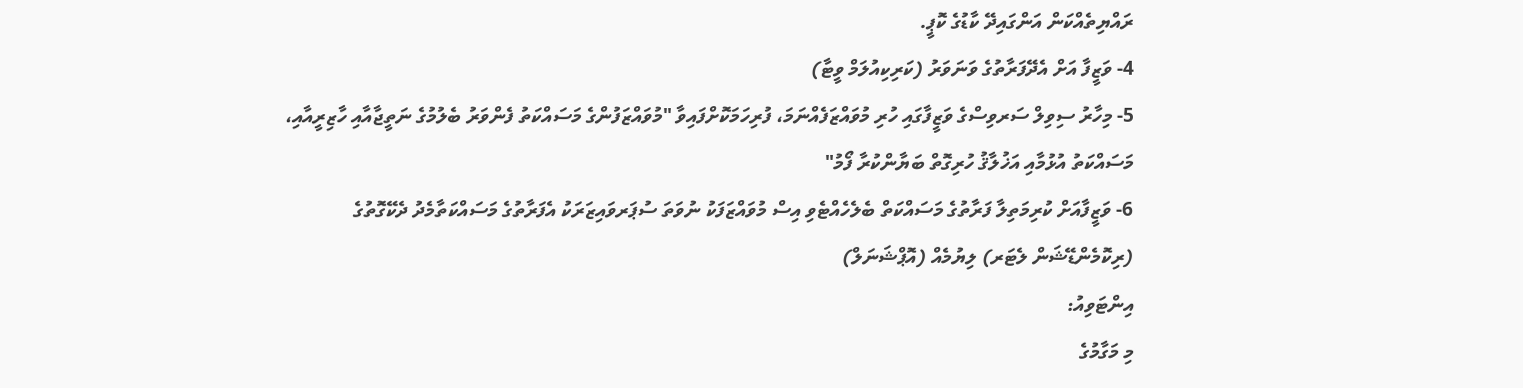ރައްޔިތެއްކަން އަންގައިދޭ ކާޑުގެ ކޮޕީ.
4- ވަޒީފާ އަށް އެދޭފަރާތުގެ ވަނަވަރު (ކަރިކިއުލަމް ވީޓާ)
5- މިހާރު ސިވިލް ސަރވިސްގެ ވަޒީފާގައި ހުރި މުވައްޒަފެއްނަމަ، ފުރިހަމަކޮށްފައިވާ "މުވައްޒަފުންގެ މަސައްކަތު ފެންވަރު ބެލުމުގެ ނަތީޖާއާއި ހާޒިރީއާއި، މަސައްކަތު އުޅުމާއި އަޚުލާޤު ހުރިގޮތް ބަޔާންކުރާ ފޯމު"
6- ވަޒީފާއަށް ކުރިމަތިލާ ފަރާތުގެ މަސައްކަތް ބެލެހެއްޓެވި އިސް މުވައްޒަފަކު ނުވަތަ ސުޕަރވައިޒަރަކު އެފަރާތުގެ މަސައްކަތާމެދު ދެކޭގޮތުގެ (ރިކޮމެންޑޭޝަން ލެޓަރ) ލިޔުމެއް (އޮޕްޝަނަލް)
އިންޓަވިއު:
މި މަގާމުގެ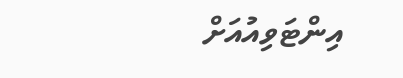އިންޓަވިއުއަށް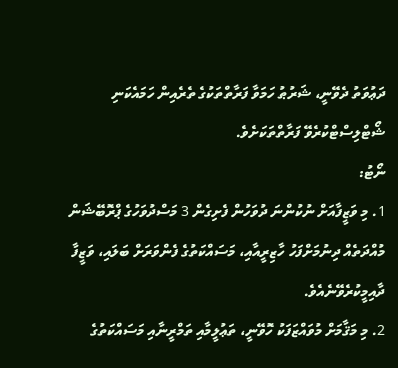ދަޢުވަތު ދެވޭނީ، ޝަރުޠު ހަމަވާ ފަރާތްތަކުގެ ތެރެއިން ހަމައެކަނި ޝޯޓްލިސްޓްކުރެވޭ ފަރާތްތަކަށެވެ.
ނޯޓު:
1. މި ވަޒީފާއަށް ނުކުންނަ ދުވަހުން ފެށިގެން 3 މަސްދުވަހުގެ ޕްރޮބޭޝަން މުއްދަތެއް ދިނުމަށްފަހު ހާޒިރީއާއި، މަސައްކަތުގެ ފެންވަރަށް ބަލައި، ވަޒީފާ ދާއިމީކުރެވޭނެއެވެ.
2. މި މަޤާމަށް މުވައްޒަފަކު ހޮވޭނީ، ތަޢުލީމާއި ތަމްރީނާއި މަސައްކަތުގެ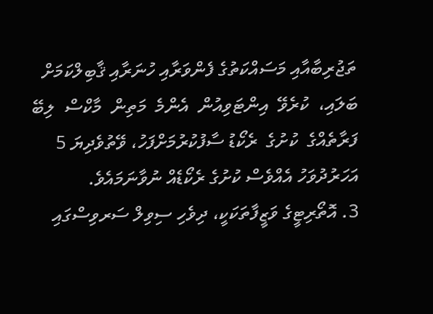ތަޖުރިބާއާއި މަސައްކަތުގެ ފެންވަރާއި ހުނަރާއި ޤާބިލްކަމަށް  ބަލައި،  ކުރެވޭ  އިންޓަވިއުން  އެންމެ  މަތިން  މާކްސް  ލިބޭ  ފަރާތެއްގެ  ކުށުގެ  ރެކޯޑު ސާފުކުރުމަށްފަހު، ވޭތުވެދިޔަ 5 އަހަރުދުވަހު އެއްވެސް ކުށުގެ ރެކޯޑެއް ނުވާނަމައެވެ.
3. އޮތޯރިޓީގެ ވަޒީފާތަކަކީ، ދިވެހި ސިވިލް ސަރވިސްގައި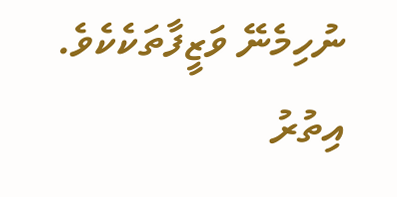ނުހިމެނޭ ވަޒީފާތަކެކެވެ.
އިތުރު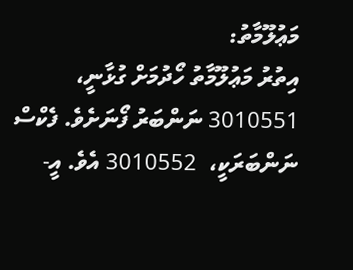މަޢުލޫމާތު:
އިތުރު މަޢުލޫމާތު ހޯދުމަށް ގުޅާނީ، 3010551 ނަންބަރު ފޯނަށެވެ. ފެކްސް ނަންބަރަކީ،  3010552 އެވެ. އީ-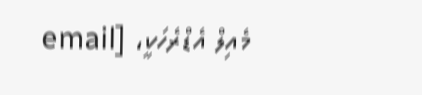މެއިލް އެޑްރެހަކީ، [email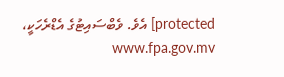protected] އެވެ. ވެބްސައިޓުގެ އެޑްރެހަކީ، www.fpa.gov.mv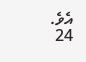އެވެ.
24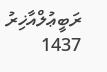ރަބީޢުލްއާޚިރު 1437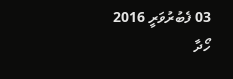03 ފެބުރުވަރީ 2016
ހޯދާ